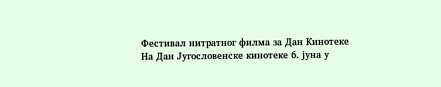Фестивал нитратног филма за Дан Кинотеке
На Дан Југословенске кинотеке 6. јуна у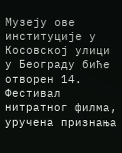Музеју ове институције у Косовској улици у Београду биће отворен 14. Фестивал нитратног филма, уручена признања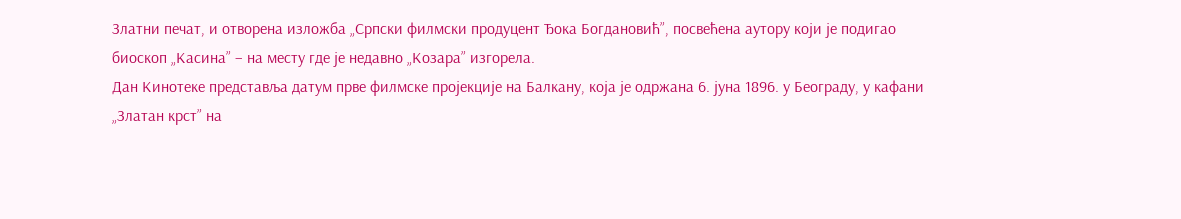Златни печат, и отворена изложба „Српски филмски продуцент Ђока Богдановић”, посвећена аутору који је подигао биоскоп „Касина” – на месту где је недавно „Козара” изгорела.
Дан Кинотеке представља датум прве филмске пројекције на Балкану, која је одржана 6. јуна 1896. у Београду, у кафани „Златан крст” на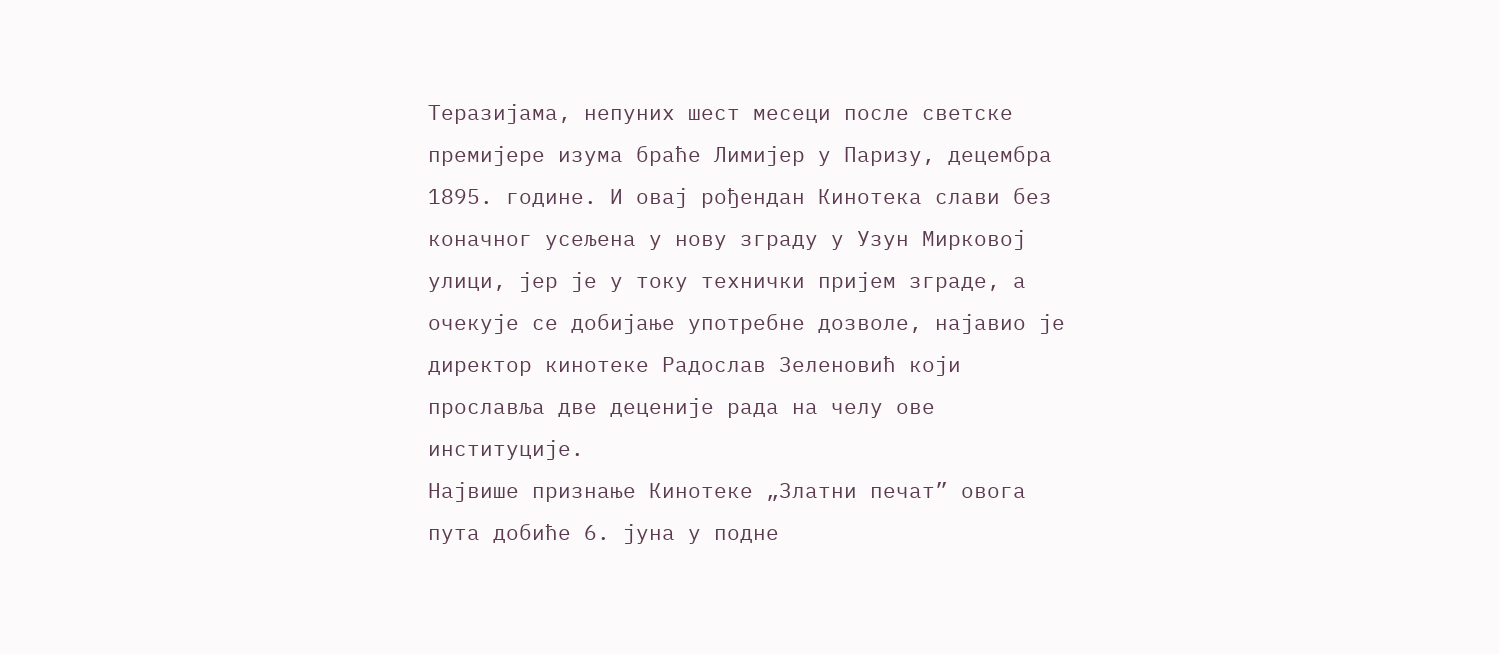Теразијама, непуних шест месеци после светске премијере изума браће Лимијер у Паризу, децембра 1895. године. И овај рођендан Кинотека слави без коначног усељена у нову зграду у Узун Мирковој улици, јер је у току технички пријем зграде, а очекује се добијање употребне дозволе, најавио је директор кинотеке Радослав Зеленовић који прославља две деценије рада на челу ове институције.
Највише признање Кинотеке „Златни печат” овога пута добиће 6. јуна у подне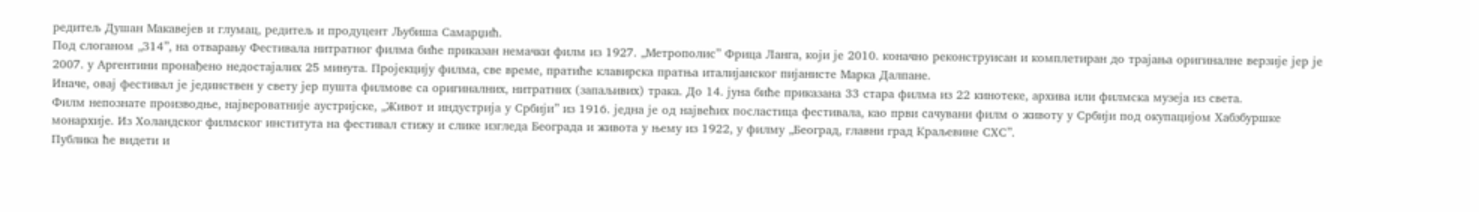редитељ Душан Макавејев и глумац, редитељ и продуцент Љубиша Самарџић.
Под слоганом „З14”, на отварању Фестивала нитратног филма биће приказан немачки филм из 1927. „Метрополис” Фрица Ланга, који је 2010. коначно реконструисан и комплетиран до трајања оригиналне верзије јер је 2007. у Аргентини пронађено недостајалих 25 минута. Пројекцију филма, све време, пратиће клавирска пратња италијанског пијанисте Марка Далпане.
Иначе, овај фестивал је јединствен у свету јер пушта филмове са оригиналних, нитратних (запаљивих) трака. До 14. јуна биће приказана 33 стара филма из 22 кинотеке, архива или филмска музеја из света.
Филм непознате производње, највероватније аустријске, „Живот и индустрија у Србији” из 1916. једна је од највећих посластица фестивала, као први сачувани филм о животу у Србији под окупацијом Хабзбуршке монархије. Из Холандског филмског института на фестивал стижу и слике изгледа Београда и живота у њему из 1922, у филму „Београд, главни град Краљевине СХС”.
Публика ће видети и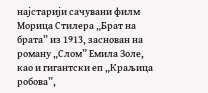најстарији сачувани филм Морица Стилера „Брат на брата” из 1913, заснован на роману „Слом” Емила Золе, као и гигантски еп „Краљица робова”,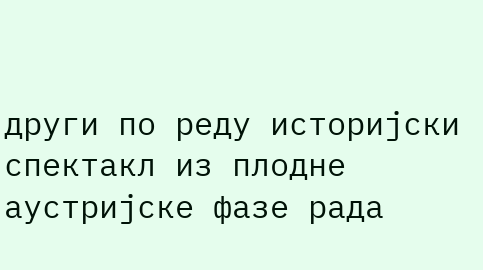други по реду историјски спектакл из плодне аустријске фазе рада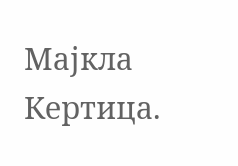Мајкла Кертица.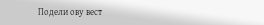Подели ову вест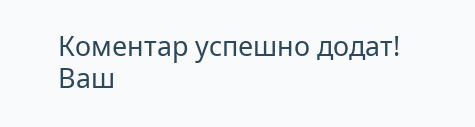Комeнтар успeшно додат!
Ваш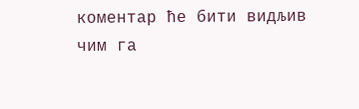комeнтар ћe бити видљив чим га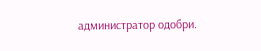администратор одобри.